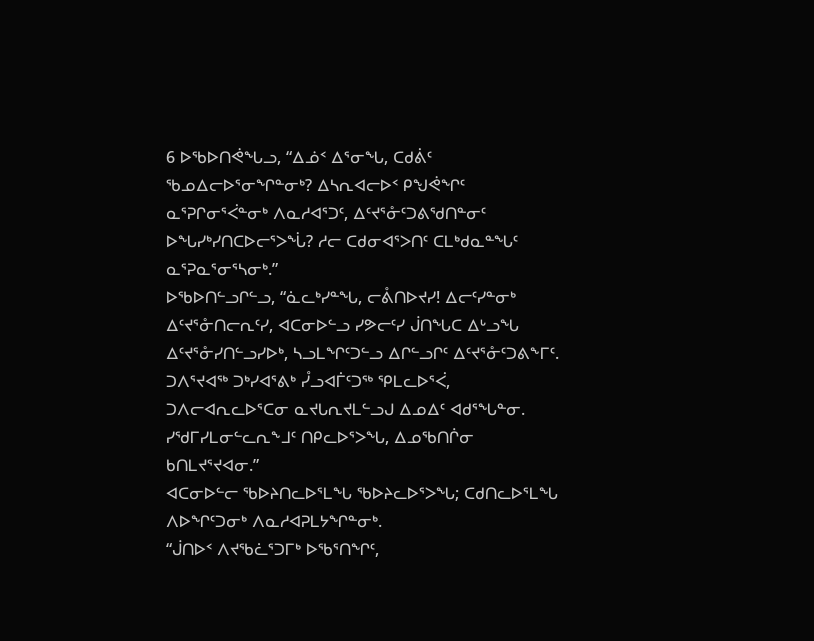6 ᐅᖃᐅᑎᕚᖓᓗ, “ᐃᓅᑉ ᐃᕐᓂᖓ, ᑕᑯᕖᑦ ᖃᓄᐃᓕᐅᕐᓂᖏᓐᓂᒃ? ᐃᓴᕆᐊᓕᐅᑉ ᑭᖑᕚᖏᑦ ᓇᕐᕈᒋᓂᕐᐹᓐᓂᒃ ᐱᓇᓱᐊᕐᑐᑦ, ᐃᑦᔪᕐᓁᑦᑐᕕᖁᑎᓐᓂᑦ ᐅᖓᓯᒃᓯᑎᑕᐅᓕᕐᐳᖔ? ᓱᓕ ᑕᑯᓂᐊᕐᐳᑎᑦ ᑕᒪᒃᑯᓇᓐᖓᑦ ᓇᕐᕈᓇᕐᓂᕐᓴᓂᒃ.”
ᐅᖃᐅᑎᓪᓗᒋᓪᓗ, “ᓈᓚᒃᓯᓐᖓ, ᓕᕔᑎᐅᔪᓯ! ᐃᓕᑦᓯᓐᓂᒃ ᐃᑦᔪᕐᓁᑎᓕᕆᑦᓯ, ᐊᑕᓂᐅᓪᓗ ᓯᕗᓕᑦᓯ ᒎᑎᖓᑕ ᐃᒡᓗᖓ ᐃᑦᔪᕐᓁᓯᑎᓪᓗᓯᐅᒃ, ᓴᓗᒪᖏᑦᑐᓪᓗ ᐃᒋᓪᓗᒋᑦ ᐃᑦᔪᕐᓁᑦᑐᕕᖕᒥᑦ.
ᑐᐱᕐᔪᐊᖅ ᑐᒃᓯᐊᕐᕕᒃ ᓮᓗᐊᒦᑦᑐᖅ ᕿᒪᓚᐅᕐᐹ, ᑐᐱᓕᐊᕆᓚᐅᕐᑕᓂ ᓇᔪᒐᕆᔪᒪᓪᓗᒍ ᐃᓄᐃᑦ ᐊᑯᕐᖓᓐᓂ.
ᓯᖁᒥᓯᒪᓂᓪᓚᕆᖕᒧᑦ ᑎᑭᓚᐅᕐᐳᖓ, ᐃᓄᖃᑎᒌᓂ ᑲᑎᒪᔪᕐᔪᐊᓂ.”
ᐊᑕᓂᐅᓪᓕ ᖃᐅᔨᑎᓚᐅᕐᒪᖓ ᖃᐅᔨᓚᐅᕐᐳᖓ; ᑕᑯᑎᓚᐅᕐᒪᖓ ᐱᐅᖏᑦᑐᓂᒃ ᐱᓇᓱᐊᕈᒪᔭᖏᓐᓂᒃ.
“ᒎᑎᐅᑉ ᐱᔪᖃᓛᕐᑐᒥᒃ ᐅᖃᕐᑎᖏᑦ,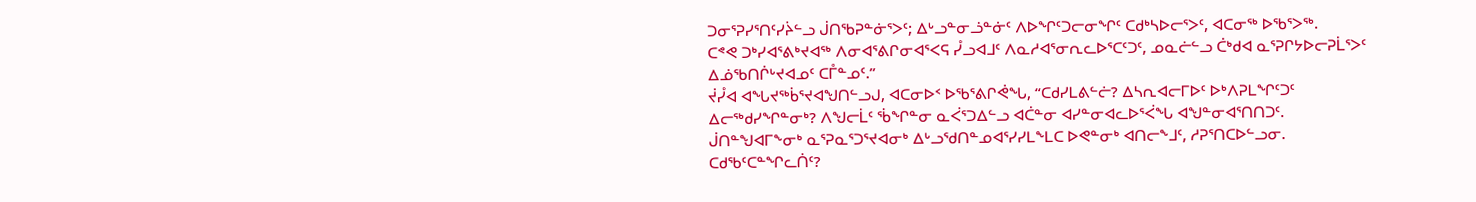ᑐᓂᕐᕈᓯᕐᑎᑦᓯᔩᓪᓗ ᒎᑎᖃᕈᓐᓃᕐᐳᑦ; ᐃᒡᓗᓐᓂᓘᓐᓃᑦ ᐱᐅᖏᑦᑐᓕᓂᖏᑦ ᑕᑯᒃᓴᐅᓕᕐᐳᑦ, ᐊᑕᓂᖅ ᐅᖃᕐᐳᖅ.
ᑕᕝᕙ ᑐᒃᓯᐊᕐᕕᒃᔪᐊᖅ ᐱᓂᐊᕐᕕᒋᓂᐊᕐᐸᕋ ᓮᓗᐊᒧᑦ ᐱᓇᓱᐊᕐᓂᕆᓚᐅᕐᑕᑦᑐᑦ, ᓄᓇᓖᓪᓗ ᑖᒃᑯᐊ ᓇᕐᕈᒋᔭᐅᓕᕈᒫᕐᐳᑦ ᐃᓅᖃᑎᒌᒡᔪᐊᓄᑦ ᑕᒤᓐᓄᑦ.”
ᔫᓮᐊ ᐊᖓᔪᖅᑳᕐᔪᐊᖑᑎᓪᓗᒍ, ᐊᑕᓂᐅᑉ ᐅᖃᕐᕕᒋᕚᖓ, “ᑕᑯᓯᒪᕕᓪᓖ? ᐃᓴᕆᐊᓕᒥᐅᑦ ᐅᒃᐱᕈᒪᖏᑦᑐᑦ ᐃᓕᖅᑯᓯᖏᓐᓂᒃ? ᐱᖑᓕᒫᑦ ᖄᖏᓐᓂ ᓇᐹᕐᑐᐃᓪᓗ ᐊᑖᓐᓂ ᐊᓯᓐᓂᐊᓚᐅᕐᐹᖓ ᐊᖑᓐᓂᐊᕐᑎᑎᑐᑦ.
ᒎᑎᓐᖑᐊᒥᖕᓂᒃ ᓇᕐᕈᓇᕐᑐᕐᔪᐊᓂᒃ ᐃᒡᓗᖁᑎᓐᓄᐊᕐᓯᓯᒪᖕᒪᑕ ᐅᕙᓐᓂᒃ ᐊᑎᓕᖕᒧᑦ, ᓱᕈᕐᑎᑕᐅᓪᓗᓂ.
ᑕᑯᖃᑦᑕᓐᖏᓚᑏᑦ?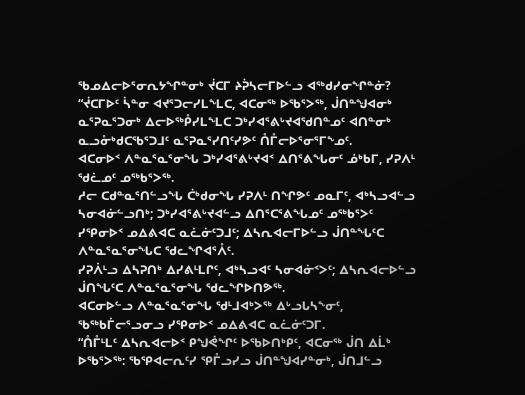ᖃᓄᐃᓕᐅᕐᓂᕆᔭᖏᓐᓂᒃ ᔫᑕᒥ ᔨᕉᓴᓕᒥᐅᓪᓗ ᐊᖅᑯᓯᓂᖏᓐᓃ?
“ᔫᑕᒥᐅᑦ ᓵᓐᓂ ᐊᔪᕐᑐᓕᓯᒪᖕᒪᑕ, ᐊᑕᓂᖅ ᐅᖃᕐᐳᖅ, ᒎᑎᓐᖑᐊᓂᒃ ᓇᕐᕈᓇᕐᑐᓂᒃ ᐃᓕᐅᖅᑬᓯᒪᖕᒪᑕ ᑐᒃᓯᐊᕐᕕᒡᔪᐊᖁᑎᓐᓄᑦ ᐊᑎᓐᓂᒃ ᓇᓗᓁᒃᑯᑕᖃᕐᑐᒧᑦ ᓇᕐᕈᓇᕐᓯᑎᑦᓯᕗᑦ ᑍᒤᓕᐅᕐᓂᕐᒥᖕᓄᑦ.
ᐊᑕᓂᐅᑉ ᐱᓐᓇᕐᓇᕐᓂᖓ ᑐᒃᓯᐊᕐᕕᒡᔪᐊᑉ ᐃᑎᕐᕕᖓᓂᑦ ᓅᒃᑲᒥ, ᓯᕈᐱᒻ ᖁᓛᓄᑦ ᓄᖅᑲᕐᐳᖅ.
ᓱᓕ ᑕᑯᓐᓇᕐᑎᓪᓗᖓ ᑖᒃᑯᓂᖓ ᓯᕈᐱᒻ ᑎᖏᕗᑦ ᓄᓇᒥᑦ, ᐊᒃᓴᓗᐊᓪᓗ ᓴᓂᐊᓃᓪᓗᑎᒃ; ᑐᒃᓯᐊᕐᕕᒡᔪᐊᓪᓗ ᐃᑎᕐᑕᕐᕕᖓᓄᑦ ᓄᖅᑲᕐᐳᑦ ᓯᕿᓂᐅᑉ ᓄᐃᕕᐊᑕ ᓇᓛᓃᑦᑐᒧᑦ; ᐃᓴᕆᐊᓕᒥᐅᓪᓗ ᒎᑎᓐᖓᑦᑕ ᐱᓐᓇᕐᓇᕐᓂᖓᑕ ᖁᓚᖏᐊᕐᐰᑦ.
ᓯᕈᐲᒻᓗ ᐃᓴᕈᑎᒃ ᐃᓯᕕᒻᒪᒋᑦ, ᐊᒃᓴᓗᐊᑦ ᓴᓂᐊᓃᑉᐳᑦ; ᐃᓴᕆᐊᓕᐅᓪᓗ ᒎᑎᖓᑦᑕ ᐱᓐᓇᕐᓇᕐᓂᖓ ᖁᓚᖏᐅᑎᕗᖅ.
ᐊᑕᓂᐅᓪᓗ ᐱᓐᓇᕐᓇᕐᓂᖓ ᖁᒻᒧᐊᒃᐳᖅ ᐃᒡᓗᒐᓴᖕᓂᑦ, ᖃᖅᑲᒦᓕᕐᓗᓂᓗ ᓯᕿᓂᐅᑉ ᓄᐃᕕᐊᑕ ᓇᓛᓃᑦᑐᒥ.
“ᑍᒤᒻᒪᑦ ᐃᓴᕆᐊᓕᐅᑉ ᑭᖑᕚᖏᑦ ᐅᖃᐅᑎᒃᑭᑦ, ᐊᑕᓂᖅ ᒎᑎ ᐃᒫᒃ ᐅᖃᕐᐳᖅ: ᖃᕿᐊᓕᕆᑦᓯ ᕿᒤᓗᓯᓗ ᒎᑎᓐᖑᐊᓯᓐᓂᒃ, ᒎᑎᒧᓪᓗ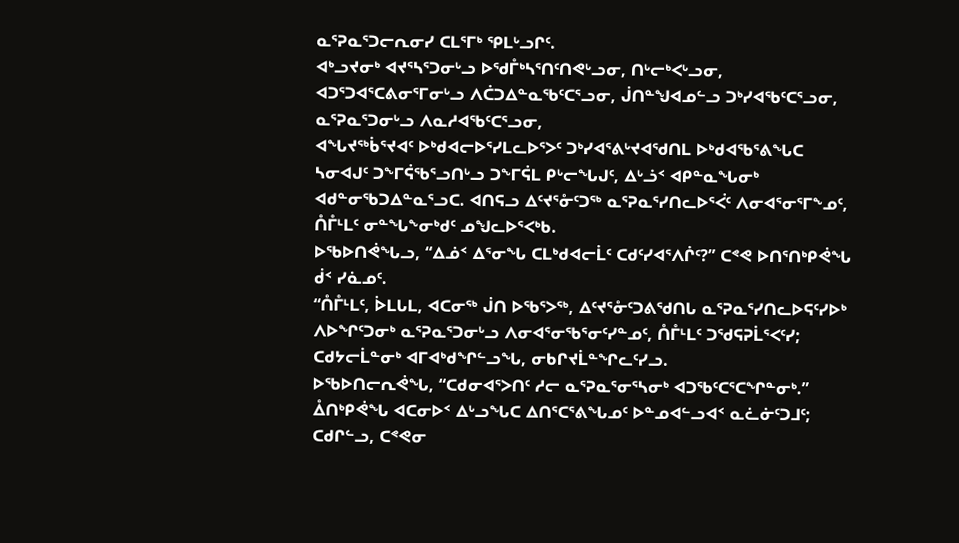ᓇᕐᕈᓇᕐᑐᓕᕆᓂᓯ ᑕᒪᕐᒥᒃ ᕿᒪᒡᓗᒋᑦ.
ᐊᒃᓗᔪᓂᒃ ᐊᔪᕐᓴᕐᑐᓂᒡᓗ ᐅᖁᒤᒃᓴᕐᑎᑦᑎᕙᒡᓗᓂ, ᑎᒡᓕᒃᐸᒡᓗᓂ, ᐊᑐᕐᑐᐊᕐᑕᕕᓂᕐᒥᓂᒡᓗ ᐱᑖᑐᐃᓐᓇᖃᑦᑕᕐᓗᓂ, ᒎᑎᓐᖑᐊᓄᓪᓗ ᑐᒃᓯᐊᖃᑦᑕᕐᓗᓂ, ᓇᕐᕈᓇᕐᑐᓂᒡᓗ ᐱᓇᓱᐊᖃᑦᑕᕐᓗᓂ,
ᐊᖓᔪᖅᑳᕐᔪᐊᑦ ᐅᒃᑯᐊᓕᐅᕐᓯᒪᓚᐅᕐᐳᑦ ᑐᒃᓯᐊᕐᕕᒡᔪᐊᖁᑎᒪ ᐅᒃᑯᐊᖃᕐᕕᖓᑕ ᓴᓂᐊᒍᑦ ᑐᖕᒥᕌᖃᕐᓗᑎᒡᓗ ᑐᖕᒥᕌᒪ ᑭᒡᓕᖓᒍᑦ, ᐃᒡᓘᑉ ᐊᑭᓐᓇᖓᓂᒃ ᐊᑯᓐᓂᖃᑐᐃᓐᓇᕐᓗᑕ. ᐊᑎᕋᓗ ᐃᑦᔪᕐᓁᑦᑐᖅ ᓇᕐᕈᓇᕐᓯᑎᓚᐅᕐᐹᑦ ᐱᓂᐊᕐᓂᕐᒥᖕᓄᑦ, ᑍᒤᒻᒪᑦ ᓂᓐᖓᖕᓂᒃᑯᑦ ᓄᖑᓚᐅᕐᐸᒃᑲ.
ᐅᖃᐅᑎᕚᖓᓗ, “ᐃᓅᑉ ᐃᕐᓂᖓ ᑕᒪᒃᑯᐊᓕᒫᑦ ᑕᑯᑦᓯᐊᕐᐱᒌᑦ?” ᑕᕝᕙ ᐅᑎᕐᑎᒃᑭᕚᖓ ᑰᑉ ᓯᓈᓄᑦ.
“ᑍᒤᒻᒪᑦ, ᐆᒪᒐᒪ, ᐊᑕᓂᖅ ᒎᑎ ᐅᖃᕐᐳᖅ, ᐃᑦᔪᕐᓁᑦᑐᕕᖁᑎᒐ ᓇᕐᕈᓇᕐᓯᑎᓚᐅᕋᑦᓯᐅᒃ ᐱᐅᖏᑦᑐᓂᒃ ᓇᕐᕈᓇᕐᑐᓂᒡᓗ ᐱᓂᐊᕐᓂᖃᕐᓂᑦᓯᓐᓄᑦ, ᑍᒤᒻᒪᑦ ᑐᖁᕋᕈᒫᕐᐸᑦᓯ; ᑕᑯᔭᓕᒫᓐᓂᒃ ᐊᒥᐊᒃᑯᖏᓪᓗᖓ, ᓂᑲᒋᔪᒫᓐᖏᓚᑦᓯᓗ.
ᐅᖃᐅᑎᓕᕆᕚᖓ, “ᑕᑯᓂᐊᕐᐳᑎᑦ ᓱᓕ ᓇᕐᕈᓇᕐᓂᕐᓴᓂᒃ ᐊᑐᖃᑦᑕᕐᑕᖏᓐᓂᒃ.”
ᐂᑎᒃᑭᕚᖓ ᐊᑕᓂᐅᑉ ᐃᒡᓗᖓᑕ ᐃᑎᕐᑕᕐᕕᖓᓄᑦ ᐅᓐᓄᐊᓪᓗᐊᑉ ᓇᓛᓃᑦᑐᒧᑦ; ᑕᑯᒋᓪᓗ, ᑕᕝᕙᓂ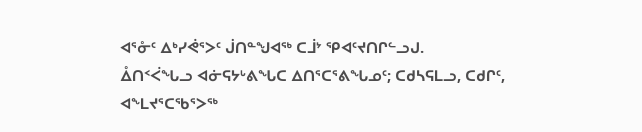ᐊᕐᓁᑦ ᐃᒃᓯᕚᕐᐳᑦ ᒎᑎᓐᖑᐊᖅ ᑕᒨᔾ ᕿᐊᑦᔪᑎᒋᓪᓗᒍ.
ᐂᑎᑉᐹᖓᓗ ᐊᓃᕋᔭᒡᕕᖓᑕ ᐃᑎᕐᑕᕐᕕᖓᓄᑦ; ᑕᑯᓴᕋᒪᓗ, ᑕᑯᒋᑦ, ᐊᖕᒪᔪᕐᑕᖃᕐᐳᖅ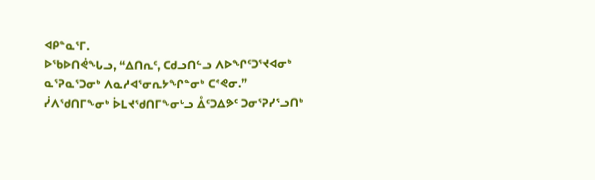ᐊᑭᓐᓇᕐᒥ.
ᐅᖃᐅᑎᕚᖓᓗ, “ᐃᑎᕆᑦ, ᑕᑯᓗᑎᓪᓗ ᐱᐅᖏᑦᑐᕐᔪᐊᓂᒃ ᓇᕐᕈᓇᕐᑐᓂᒃ ᐱᓇᓱᐊᕐᓂᕆᔭᖏᓐᓂᒃ ᑕᕝᕙᓂ.”
ᓰᐱᖁᑎᒥᖕᓂᒃ ᐆᒪᔪᖁᑎᒥᖕᓂᒡᓗ ᐂᑦᑐᐃᕗᑦ ᑐᓂᕐᕈᓯᕐᓗᑎᒃ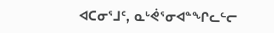ᐊᑕᓂᕐᒧᑦ, ᓇᒡᕚᕐᓂᐊᓐᖏᓚᓪᓕ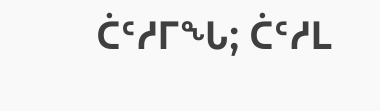ᑖᑦᓱᒥᖓ; ᑖᑦᓱᒪ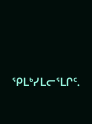ᕿᒪᒃᓯᒪᓕᕐᒪᒋᑦ.